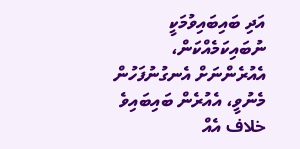އަދި ބައިބައިވުމަކީ ނުބައިކަމެއްކަން، އެއުރެންނަށް އެނގުނުފަހުން މެނުވީ، އެއުރެން ބައިބައިވެ خلاف އެއް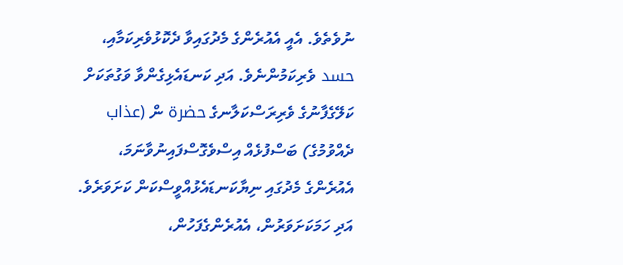ނުވެތެވެ. އެއީ އެއުރެންގެ މެދުގައިވާ ދެކޮޅުވެރިކަމާއި، حسد ވެރިކަމުންނެވެ. އަދި ކަނޑައެޅިގެންވާ ވަގުތަކަށް ކަލޭގެފާނުގެ ވެރިރަސްކަލާނގެ حضرة ން (عذاب ދެއްވުމުގެ) ބަސްފުޅެއް އިސްވެގޮސްފައިނުވާނަމަ، އެއުރެންގެ މެދުގައި ނިޔާކަނޑައެޅުއްވީސްކަން ކަށަވަރެވެ. އަދި ހަމަކަށަވަރުން، އެއުރެންގެފަހުން،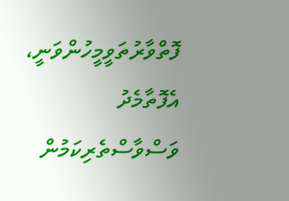ފޮތްވާރުތަވީމީހުންވަނީ، އެފޮތާމެދު ވަސްވާސްތެރިކަމުން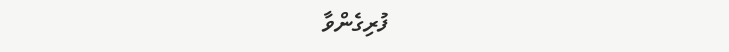ފުރިގެންވާ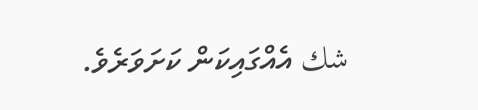شك އެއްގައިކަން ކަށަވަރެވެ.